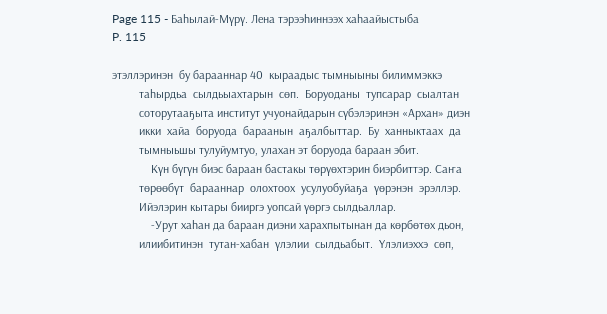Page 115 - Баһылай-Мүрү. Лена тэрээһиннээх хаһаайыстыба
P. 115

этэллэринэн  бу барааннар 40  кыраадыс тымныыны билиммэккэ
         таһырдьа  сылдьыахтарын  сөп.  Боруоданы  тупсарар  сыалтан
         соторутааҕыта институт учуонайдарын сүбэлэринэн «Архан» диэн
         икки  хайа  боруода  бараанын  аҕалбыттар.  Бу  ханныктаах  да
         тымныьшы тулуйумтуо, улахан эт боруода бараан эбит.
             Күн бүгүн биэс бараан бастакы төрүөхтэрин биэрбиттэр. Саҥа
         төрөөбүт  барааннар  олохтоох  усулуобуйаҕа  үөрэнэн  эрэллэр.
         Ийэлэрин кытары бииргэ уопсай үөргэ сылдьаллар.
             -Урут хаһан да бараан диэни харахпытынан да көрбөтөх дьон,
         илиибитинэн  тутан-хабан  үлэлии  сылдьабыт.  Үлэлиэххэ  сөп,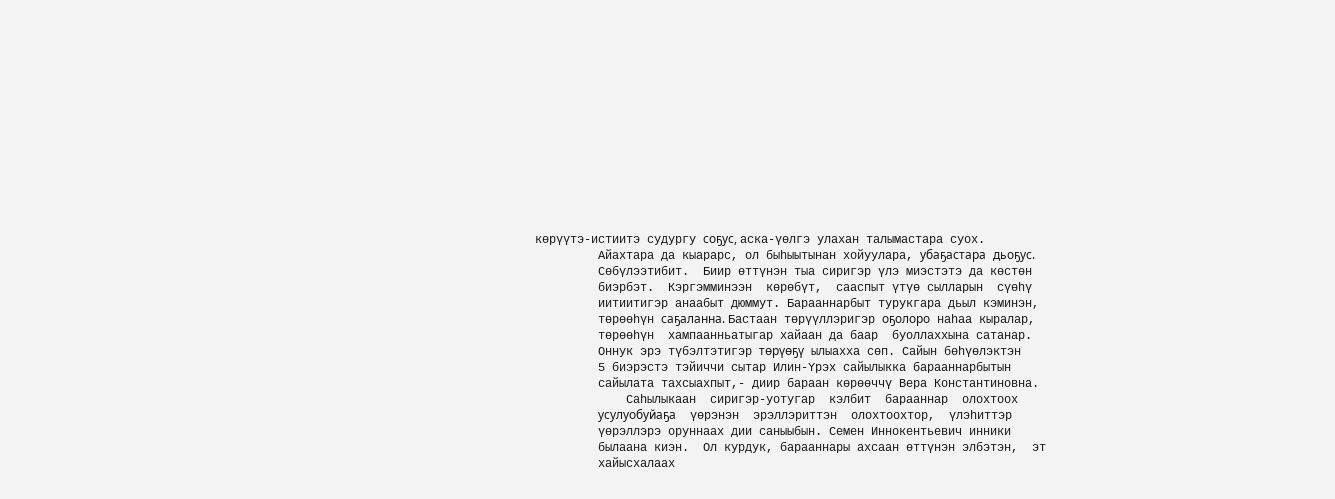көрүүтэ-истиитэ судургу соҕус, аска-үөлгэ улахан талымастара суох.
         Айахтара да кыарарс, ол быһыытынан хойуулара, убаҕастара дьоҕус.
         Сөбүлээтибит.  Биир өттүнэн тыа сиригэр үлэ миэстэтэ да көстөн
         биэрбэт.  Кэргэмминээн  көрөбүт,  сааспыт үтүө сылларын  сүөһү
         иитиитигэр анаабыт дюммут. Барааннарбыт турукгара дьыл кэминэн,
         төрөөһүн саҕаланна. Бастаан төрүүллэригэр оҕолоро наһаа кыралар,
         төрөөһүн  хампаанньатыгар хайаан да баар  буоллаххына сатанар.
         Оннук эрэ түбэлтэтигэр төрүөҕү ылыахха сөп. Сайын бөһүөлэктэн
         5 биэрэстэ тэйиччи сытар Илин-Үрэх сайылыкка барааннарбытын
         сайылата тахсыахпыт,- диир бараан көрөөччү Вера Константиновна.
             Саһылыкаан  сиригэр-уотугар  кэлбит  барааннар  олохтоох
         усулуобуйаҕа  үөрэнэн  эрэллэриттэн  олохтоохтор,  үлэһиттэр
         үөрэллэрэ оруннаах дии саныыбын. Семен Иннокентьевич инники
         былаана киэн.  Ол курдук, барааннары ахсаан өттүнэн элбэтэн,  эт
         хайысхалаах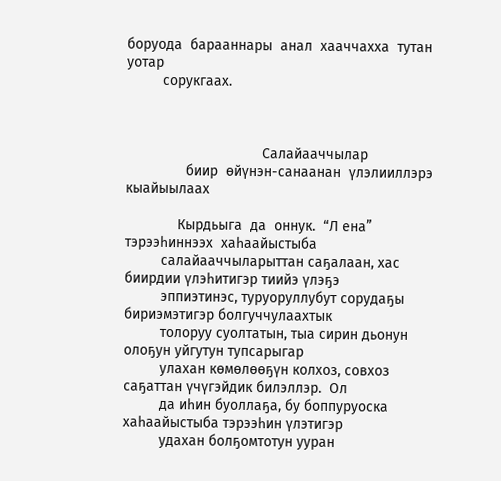боруода  барааннары  анал  хааччахха  тутан  уотар
         сорукгаах.



                                  Салайааччылар
               биир  өйүнэн-санаанан  үлэлииллэрэ  кыайыылаах

             Кырдьыга  да  оннук.  “Л ена”  тэрээһиннээх  хаһаайыстыба
         салайааччыларыттан саҕалаан, хас биирдии үлэһитигэр тиийэ үлэҕэ
         эппиэтинэс, туруоруллубут сорудаҕы бириэмэтигэр болгуччулаахтык
         толоруу суолтатын, тыа сирин дьонун олоҕун уйгутун тупсарыгар
         улахан көмөлөөҕүн колхоз, совхоз саҕаттан үчүгэйдик билэллэр.  Ол
         да иһин буоллаҕа, бу боппуруоска хаһаайыстыба тэрээһин үлэтигэр
         удахан болҕомтотун ууран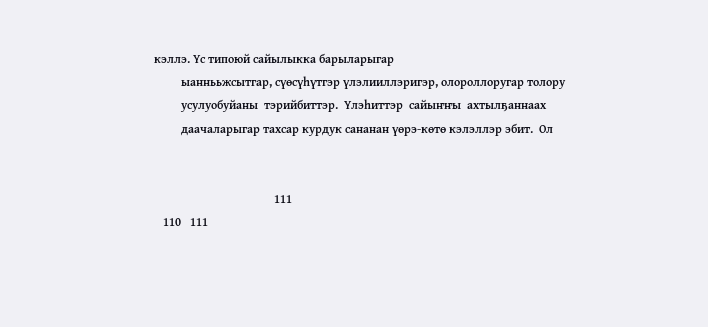кэллэ. Үс типоюй сайылыкка барыларыгар
         ыаннььжсытгар, сүөсүһүтгэр үлэлииллэригэр, олороллоругар толору
         усулуобуйаны  тэрийбиттэр.  Үлэһиттэр  сайыҥҥы  ахтылҕаннаах
         даачаларыгар тахсар курдук сананан үөрэ-көтө кэлэллэр эбит.  Ол


                                        111
   110   111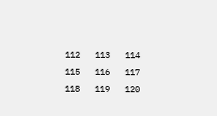112   113   114   115   116   117   118   119   120